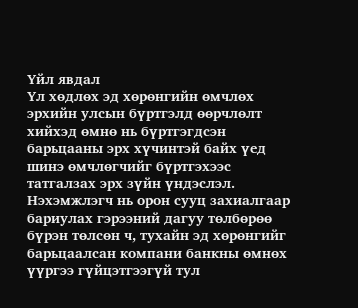Үйл явдал
Үл хөдлөх эд хөрөнгийн өмчлөх эрхийн улсын бүртгэлд өөрчлөлт хийхэд өмнө нь бүртгэгдсэн барьцааны эрх хүчинтэй байх үед шинэ өмчлөгчийг бүртгэхээс татгалзах эрх зүйн үндэслэл. Нэхэмжлэгч нь орон сууц захиалгаар бариулах гэрээний дагуу төлбөрөө бүрэн төлсөн ч, тухайн эд хөрөнгийг барьцаалсан компани банкны өмнөх үүргээ гүйцэтгээгүй тул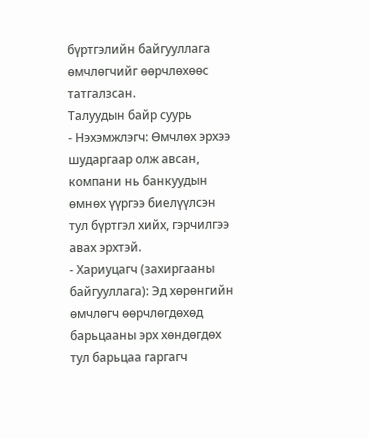бүртгэлийн байгууллага өмчлөгчийг өөрчлөхөөс татгалзсан.
Талуудын байр суурь
- Нэхэмжлэгч: Өмчлөх эрхээ шударгаар олж авсан, компани нь банкуудын өмнөх үүргээ биелүүлсэн тул бүртгэл хийх, гэрчилгээ авах эрхтэй.
- Хариуцагч (захиргааны байгууллага): Эд хөрөнгийн өмчлөгч өөрчлөгдөхөд барьцааны эрх хөндөгдөх тул барьцаа гаргагч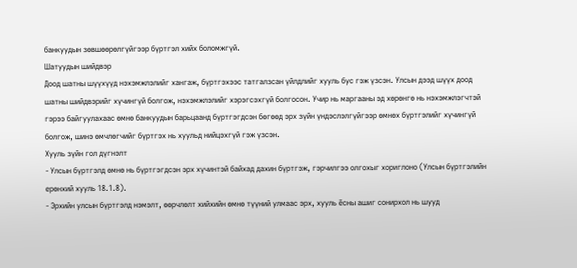банкуудын зөвшөөрөлгүйгээр бүртгэл хийх боломжгүй.
Шатуудын шийдвэр
Доод шатны шүүхүүд нэхэмжлэлийг хангаж, бүртгэхээс татгалзсан үйлдлийг хууль бус гэж үзсэн. Улсын дээд шүүх доод шатны шийдвэрийг хүчингүй болгож, нэхэмжлэлийг хэрэгсэхгүй болгосон. Учир нь маргааны эд хөрөнгө нь нэхэмжлэгчтэй гэрээ байгуулахаас өмнө банкуудын барьцаанд бүртгэгдсэн бөгөөд эрх зүйн үндэслэлгүйгээр өмнөх бүртгэлийг хүчингүй болгож, шинэ өмчлөгчийг бүртгэх нь хуульд нийцэхгүй гэж үзсэн.
Хууль зүйн гол дүгнэлт
- Улсын бүртгэлд өмнө нь бүртгэгдсэн эрх хүчинтэй байхад дахин бүртгэж, гэрчилгээ олгохыг хориглоно (Улсын бүртгэлийн ерөнхий хууль 18.1.8).
- Эрхийн улсын бүртгэлд нэмэлт, өөрчлөлт хийхийн өмнө түүний улмаас эрх, хууль ёсны ашиг сонирхол нь шууд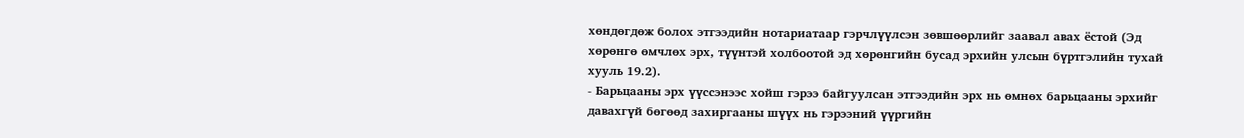хөндөгдөж болох этгээдийн нотариатаар гэрчлүүлсэн зөвшөөрлийг заавал авах ёстой (Эд хөрөнгө өмчлөх эрх, түүнтэй холбоотой эд хөрөнгийн бусад эрхийн улсын бүртгэлийн тухай хууль 19.2).
- Барьцааны эрх үүссэнээс хойш гэрээ байгуулсан этгээдийн эрх нь өмнөх барьцааны эрхийг давахгүй бөгөөд захиргааны шүүх нь гэрээний үүргийн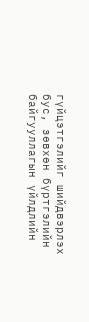гүйцэтгэлийг шийдвэрлэх бус, зөвхөн бүртгэлийн байгууллагын үйлдлийн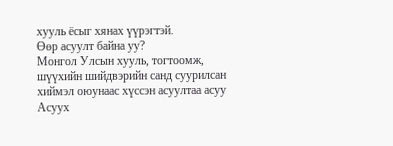хууль ёсыг хянах үүрэгтэй.
Өөр асуулт байна уу?
Монгол Улсын хууль, тогтоомж, шүүхийн шийдвэрийн санд суурилсан хиймэл оюунаас хүссэн асуултаа асуу
Асуух